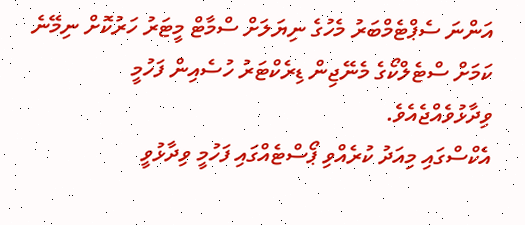އަންނަ ސެޕްޓެމްބަރު މެހުގެ ނިޔަލަށް ސްމާޓް މީޓަރު ހަރުކޮށް ނިމޭނެ ކަމަށް ސްޓެލްކޯގެ މެނޭޖިން ޑިރެކްޓަރު ހުސެއިން ފަހުމީ ވިދާޅުވެއްޖެއެވެ.
އެކްސްގައި މިއަދު ކުރެއްވި ޕޯސްޓެއްގައި ފަހުމީ ވިދާޅުވީ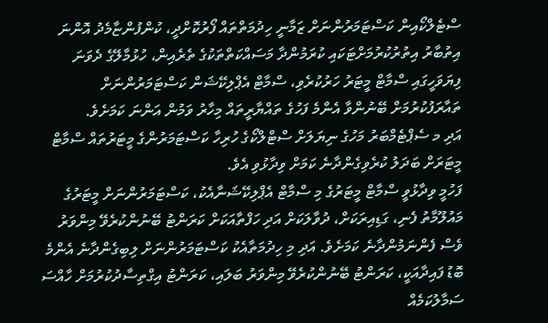ސްޓެލްކޯއިން ކަސްޓަމަރުންނަށް ޒަމާނީ ހިދުމަތްތައް ފޯރުކޮށްދީ، ކުންފުންޏާމެދު އޮންނަ އިތުބާރު އިތުރުކުރުމަށްޓަކައި ކުރަމުންދާ މަސައްކަތްތަކުގެ ތެރެއިން، ހުޅުމާލޭގެ ދެވަނަ ފިޔަވަހީގައި ސްމާޓް މީޓަރު ހަރުކުރެވި، ސްމާޓް އެޕްލިކޭޝަން ކަސްޓަމަރުންނަށް ތައާރަފުކުރުމަށް ބޭނުންވާ އެންމެ ފަހުގެ ތައްޔާރީތައް މިހާރު ވަމުން އަންނަ ކަމަށެވެ.
އަދި މ ސެޕްޓެމްބަރު މަހުގެ ނިޔަލަށް ސްޓްލްކޯގެ ހުރިހާ ކަސްޓަމަރުންގެ މީޓަރުތައް ސްމާޓް މީޓަރަށް ބަދަލު ކުރެވިގެންދާނެ ކަމަށް ވިދާޅުވި އެވެ.
ފަހުމީ ވިދާޅުވީ ސްމާޓް މީޓަރުގެ މި ސްމާޓް އެޕްލިކޭޝަނާއެކު، ކަސްޓަމަރުންނަށް މީޓަރުގެ މައުލޫމާތު ފެނި، ގަޑިއިރަކަށް، ދުވާލަކަށް އަދި ހަފްތާއަކަށް ކަރަންޓު ބޭނުންކުރެވޭ މިންވަރު ވެސް ފެންނަމުންދާނެ ކަމަށެވެ. އަދި މި ހިދުމަތާއެކު ކަސްޓަމަރުންނަށް ލިބިގެންދާނެ އެންމެ ބޮޑު ފައިދާއަކީ، ކަރަންޓު ބޭނުންކުރެވޭ މިންވަރު ބަލައި، ކަރަންޓު އިގްތިސާދުކުރުމަށް ހާއްސަ ސަމާލުކަމެއް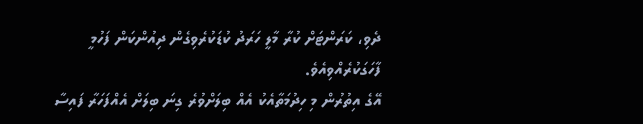ދެވި، ކަރަންޓަށް ކުރާ މާލީ ހަރަދު ކުޑަކުރެވިގެން ދިއުންކަން ފަހުމީ ފާހަގަކުރެއްވިއެވެ.
އޭގެ އިތުރުން މި ހިދުމަތާއެކު އެއް ބިލަށްވުރެ ގިނަ ބިލަށް އެއްފަހަރާ ފައިސާ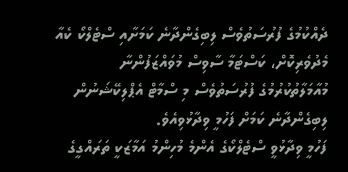ދެއްކުމުގެ ފުރުސަތުވެސް ލިބިގެންދާނެ ކަމަށާއި ސްޓެލްކޯ ކެއާ މެދުވެރިކޮށް، ކަސްޓަމާ ސާވިސް މުވައްޒަފުންނާ މުއާމަލާތުކުރުމުގެ ފުރުސަތުވެސް މި ސްމާޓް އެޕްލިކޭޝަނުން ލިބިގެންދާނެ ކަމަށް ފަހުމީ ވިދާޅުވިއެވެ.
ފަހުމީ ވިދާޅުވީ ސްޓެލްކޯގެ އެންމެ މުހިންމު އަމާޒަކީ ތަރައްގީގެ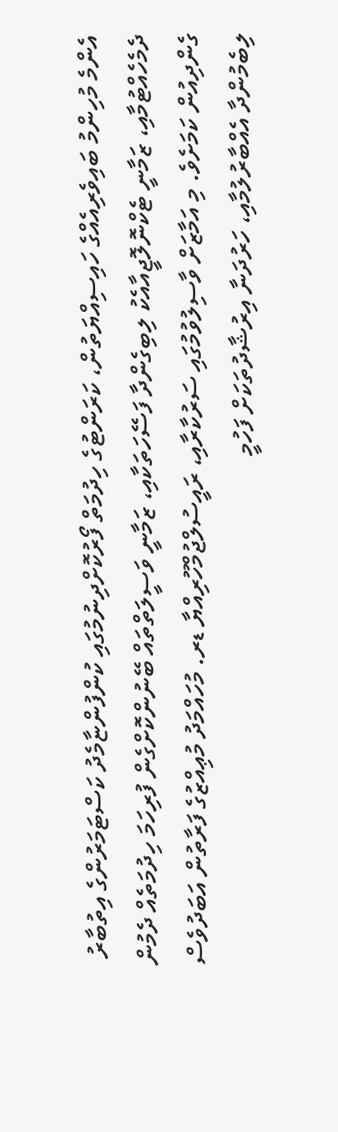އެންމެ މުހިންމު ބައިވެރިއެއްގެ ހައިސިއްޔަތުން، ކަރަންޓުގެ ހިދުމަތް ފޯރުކޮށްދިނުމުގައި ކުންފުންޏާމެދު ކަސްޓަމަރުންގެ އިތުބާރު ދެމެހެއްޓުމާއި، ޒަމާނީ ޓެކްނޮލޮޖީއާއެކު ލިބިގެންދާ ފަސޭހަތަކާއި، ޒަމާނީ ވަސީލަތްތައް ބޭނުންކޮށްގެން ފުރިހަމަ ހިދުމަތެއް ދެމުން ގެންދިއުން ކަމަށެވެ. މި އަމާޒަށް ވާސިލުވުމުގައި ސަރުކާރާއި، ރައީސުލްޖުމްހޫރިއްޔާ ޑރ. މުހައްމަދު މުޢިއްޒުގެ ފަރާތުން އަބަދުވެސް ލިބެމުންދާ އެއްބާރުލުމާއި، ހަރުދަނާ އިރުޝާދުތަކަށް ފަހުމީ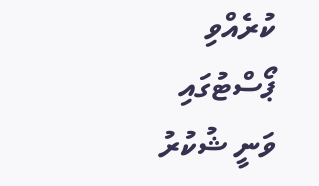ކުރެއްވި ޕޯސްޓުގައި ވަނީ ޝުކުރު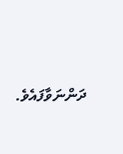ދަންނަވާފައެވެ.